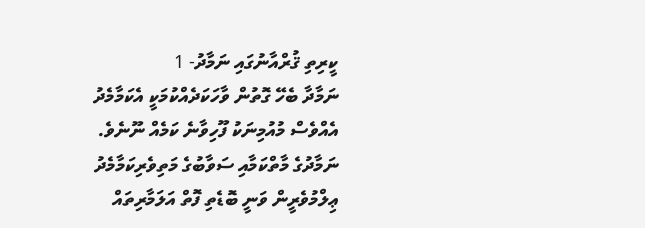ކީރިތި ޤުރްއާނުގައި ނަމާދު- 1
ނަމާދާ ބެހޭ ގޮތުން ވާހަކަދެއްކުމަކީ އެކަމާމެދު އެއްވެސް މުއުމިނަކު ފޫހިވާނެ ކަމެއް ނޫނެވެ. ނަމާދުގެ މާތްކަމާއި ސަވާބުގެ މަތިވެރިކަމާމެދު ޢިލްމުވެރީން ވަނީ ބޮޑެތި ފޮތް އަލަމާރިތައް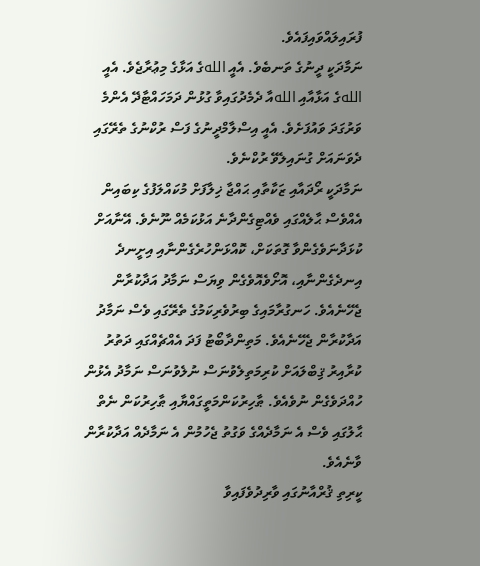ފުރައިލައްވައިފައެވެ.
ނަމާދަކީ ދީނުގެ ތަނބެވެ. އެއީ اللهގެ އަޅާގެ މިޢުރާޖެވެ. އެއީ اللهގެ އަޅާއާއި اللهއާ ދެމެދުގައިވާ ގުޅުން ދަމަހައްޓާދޭ އެންމެ ވަރުގަދަ ވައުފަށެވެ. އެއީ އިސްލާމްދީނުގެ ފަސް ރުކްނުގެ ތެރޭގައި ދެވަނައަށް ގުނައިލެވޭ ރުކްނެވެ.
ނަމާދަކީ ރޯދައާއި ޒަކާތާއި ޙައްޖާ ޚިލާފަށް މުކައްލަފުގެ ކިބައިން އެއްވެސް ޙާލެއްގައި ވެއްޓިގެންދާނެ އަޅުކަމެއް ނޫނެވެ. އޭނާއަށް ކުޅަދާނަވެގެންވާ ގޮތަކަށް، ކޮއްޅަންހުރެގެންނާއި އިށީނދެ އިނދެގެންނާއި، އޮށޯވެއޮވެގެން ވިޔަސް ނަމާދު އަދާކުރާން ޖެހޭނެއެވެ. ހަނގުރާމައިގެ ބިރުވެރިކަމުގެ ތެރޭގައި ވެސް ނަމާދު އަދާކުރާން ޖެހޭނެއެވެ. މަތިންދާބޯޓު ފަދަ އެއްޗެއްގައި ދަތުރު ކުރާއިރު ޤިބްލައަށް ކުރިމަތިލެވުނަސް ނުލެވުނަސް ނަމާދު އެޅުން ހުއްދަވެގެން ނުވެއެވެ. ޠާހިރުކަންމަތީގައްޔާއި ޠާހިރުކަން ނެތް ޙާލުގައި ވެސް އެ ނަމާދެއްގެ ވަގުތު ޖެހުމުން އެ ނަމާދެއް އަދާކުރާން ވާނެއެވެ.
ކީރިތި ޤުރްއާނުގައި ވާރިދުވެފައިވާ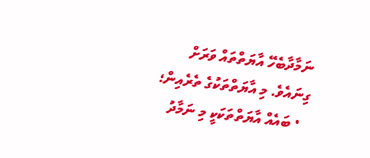ނަމާދާބެހޭ އާޔަތްތައް ވަރަށް ގިނައެވެ. މި އާޔަތްތަކުގެ ތެރެއިން؛
  • ބައެއް އާޔަތްތަކަކީ މި ނަމާދު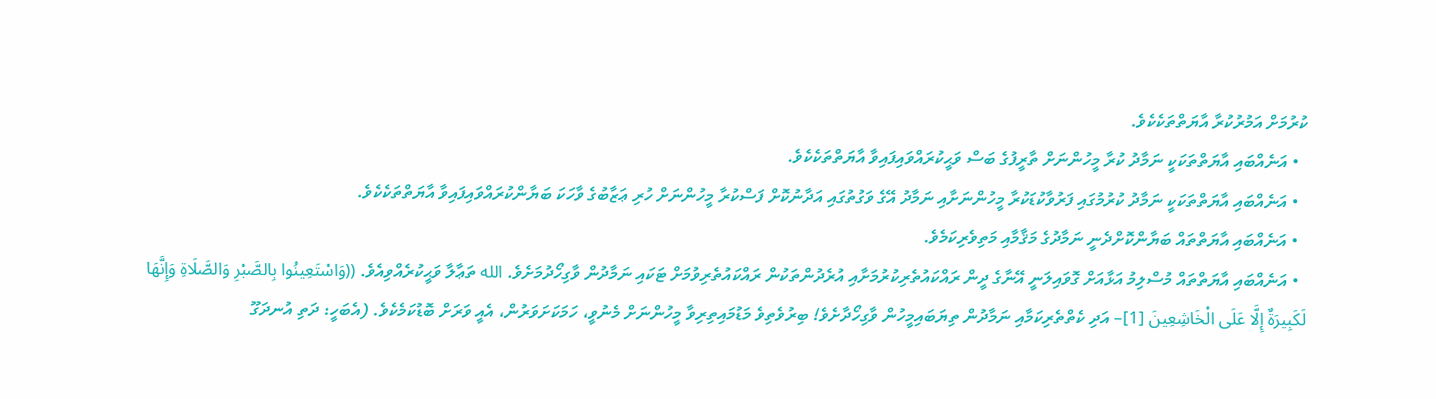ކުރުމަށް އަމުރުކުރާ އާޔަތްތަކެކެވެ.
  • އަނެއްބައި އާޔަތްތަކަކީ ނަމާދު ކުރާ މީހުންނަށް ތާރީފުގެ ބަސް ވަޙީކުރައްވައިފައިވާ އާޔަތްތަކެކެވެ.
  • އަނެއްބައި އާޔަތްތަކަކީ ނަމާދު ކުރުމުގައި ފަރުވާކުޑަކުރާ މީހުންނަށާއި ނަމާދު އޭގެ ވަގުތުގައި އަދާނުކޮށް ފަސްކުރާ މީހުންނަށް ހުރި ޢަޒާބުގެ ވާހަކަ ބަޔާންކުރައްވައިފައިވާ އާޔަތްތަކެކެވެ.
  • އަނެއްބައި އާޔަތްތައް ބަޔާންކޮށްދެނީ ނަމާދުގެ މަޤާމާއި މަތިވެރިކަމެވެ.
  • އަނެއްބައި އާޔަތްތައް މުސްލިމު އަޅާއަށް ގޮވައިލަނީ އޭނާގެ ދީން ރައްކައުތެރިކުރުމަށާއި އުރެދުންތަކުން ރައްކައުތެރިވުމަށް ޓަކައި ނަމާދުން ވާގިހޯދުމަށެވެ. الله ތަޢާލާ ވަޙީކުރެއްވިއެވެ. ((وَاسْتَعِينُوا بِالصَّبْرِ وَالصَّلَاةِ وَإِنَّهَا لَكَبِيرَةٌ إِلَّا عَلَى الْخَاشِعِينَ [1]– އަދި ކެތްތެރިކަމާއި ނަމާދުން ތިޔަބައިމީހުން ވާގިހޯދާށެވެ! ބިރުވެތިވެ މަޑުމައިތިރިވާ މީހުންނަށް މެނުވީ، ހަމަކަށަވަރުން، އެއީ ވަރަށް ބޮޑުކަމެކެވެ. (އެބަހީ: ދަތި އުނދަގޫ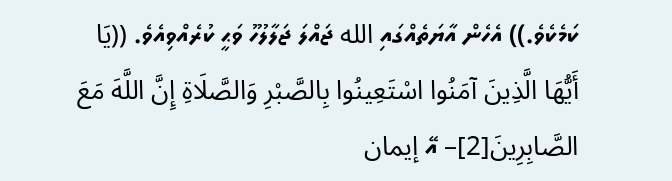ކަމެކެވެ.)) އެހެން އާޔަތެއްގައި الله ޖައްލަ ޖަލާލުހޫ ވަޙީ ކުރެއްވިއެވެ. ((يَا أَيُّهَا الَّذِينَ آمَنُوا اسْتَعِينُوا بِالصَّبْرِ وَالصَّلَاةِ إِنَّ اللَّهَ مَعَ الصَّابِرِينَ[2]– އޭ إيمان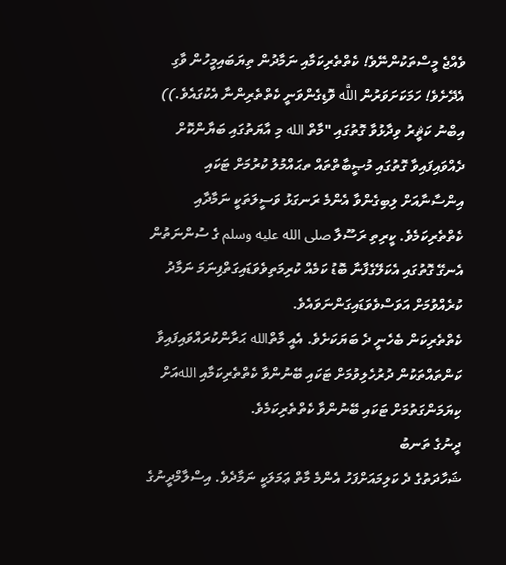ވެއްޖެ މީސްތަކުންނޭވެ! ކެތްތެރިކަމާއި ނަމާދުން ތިޔަބައިމީހުން ވާގި އެދޭށެވެ! ހަމަކަށަވަރުން اللَّه ވޮޑިގެންވަނީ ކެތްތެރިންނާ އެކުގައެވެ.)) އިބްނު ކަޘީރު ވިދާޅުވާ ގޮތުގައި "މާތް الله މި އާޔަތުގައި ބަޔާންކޮށް ދެއްވައިފައިވާ ގޮތުގައި މުޞީބާތްތައް ތޙައްމުލު ކުރުމަށް ޓަކައި އިންސާނާއަށް ލިބިގެންވާ އެންމެ ރަނގަޅު ވަސީލަތަކީ ނަމާދާއި ކެތްތެރިކަމެވެ. ކީރިތި ރަސޫލާ صلى الله عليه وسلم ގެ ސުންނަތުން އެނގޭ ގޮތުގައި އެކަލޭގެފާނާ ބޮޑު ކަމެއް ކުރިމަތިވެވަޑައިގަތްފިނަމަ ނަމާދު ކުރެއްވުމަށް އަވަސްވެވަޑައިގަންނަވައެވެ.
ކެތްތެރިކަން ބެހެނީ ދެ ބަޔަކަށެވެ. އެއީ މާތްالله ޙަރާންކުރައްވައިފައިވާ ކަންތައްތަކުން ދުރުހެލިވުމަށް ޓަކައި ބޭނުންވާ ކެތްތެރިކަމާއި اللهއަށް ކިޔަމަންގަތުމަށް ޓަކައި ބޭނުންވާ ކެތްތެރިކަމެވެ.
ދީނުގެ ތަނބު
ޝަހާދަތުގެ ދެ ކަލިމައަށްފަހު އެންމެ މާތް ޢަމަލަކީ ނަމާދެވެ. އިސްލާމްދީނުގެ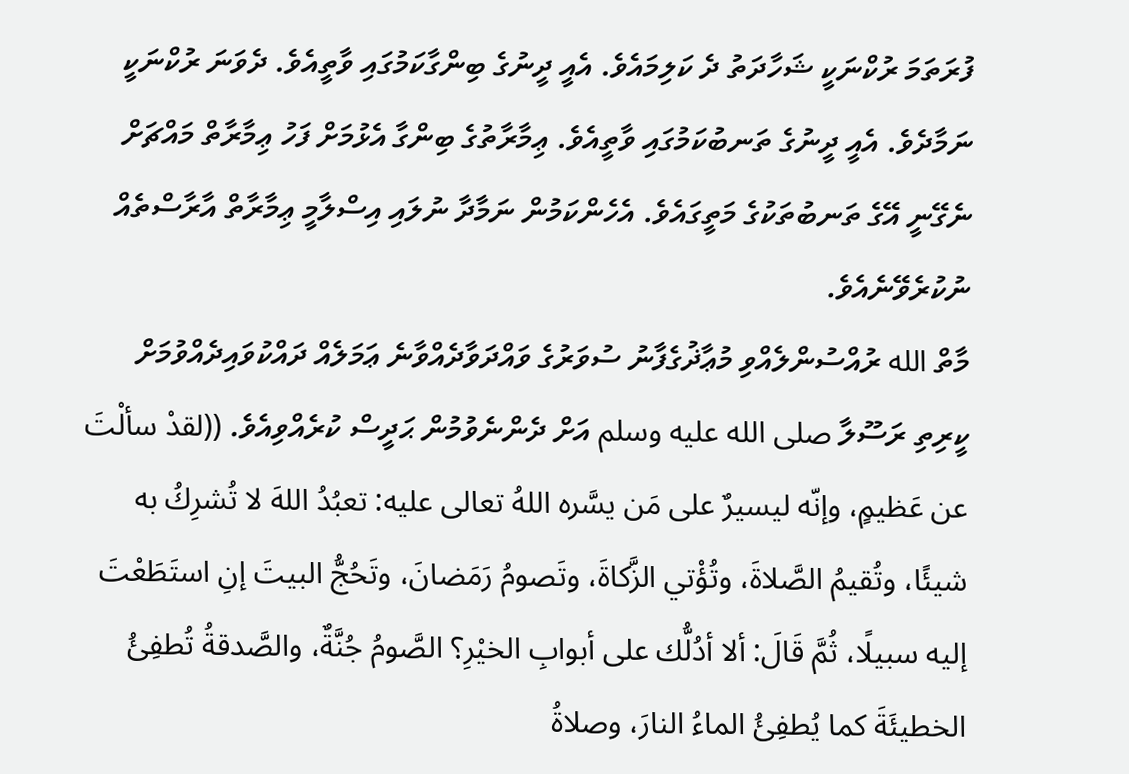ފުރަތަމަ ރުކްނަކީ ޝަހާދަތު ދެ ކަލިމައެވެ. އެއީ ދީނުގެ ބިންގާކަމުގައި ވާތީއެވެ. ދެވަނަ ރުކްނަކީ ނަމާދެވެ. އެއީ ދީނުގެ ތަނބުކަމުގައި ވާތީއެވެ. ޢިމާރާތުގެ ބިންގާ އެޅުމަށް ފަހު ޢިމާރާތް މައްޗަށް ނެގޭނީ އޭގެ ތަނބުތަކުގެ މަތީގައެވެ. އެހެންކަމުން ނަމާދާ ނުލައި އިސްލާމީ ޢިމާރާތް އާރާސްތެއް ނުކުރެވޭނެއެވެ.
މާތް الله ރުއްސުންލެއްވި މުޢާޛުގެފާނު ސުވަރުގެ ވައްދަވާދެއްވާނެ ޢަމަލެއް ދައްކުވައިދެއްވުމަށް ކީރިތި ރަސޫލާ صلى الله عليه وسلم އަށް ދެންނެވުމުން ޙަދީސް ކުރެއްވިއެވެ. ((لقدْ سألْتَ عن عَظيمٍ، وإنّه ليسيرٌ على مَن يسَّره اللهُ تعالى عليه: تعبُدُ اللهَ لا تُشرِكُ به شيئًا، وتُقيمُ الصَّلاةَ، وتُؤْتي الزَّكاةَ، وتَصومُ رَمَضانَ، وتَحُجُّ البيتَ إنِ استَطَعْتَ إليه سبيلًا، ثُمَّ قَالَ: ألا أدُلُّك على أبوابِ الخيْرِ؟ الصَّومُ جُنَّةٌ، والصَّدقةُ تُطفِئُ الخطيئَةَ كما يُطفِئُ الماءُ النارَ، وصلاةُ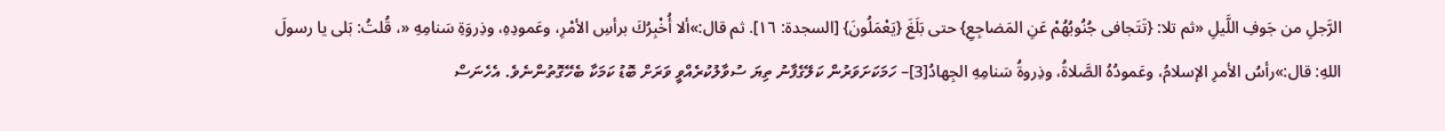الرَّجلِ من جَوفِ اللَّيلِ «ثم تلا: {تَتَجافى جُنُوبُهُمْ عَنِ المَضاجِعِ} حتى بَلَغَ {يَعْمَلُونَ} [السجدة: ١٦]. ثم قال:»ألا أُخْبِرُكَ برأسِ الأمْرِ، وعَمودِهِ، وذِروَةِ سَنامِهِ «، قُلتُ: بَلى يا رسولَ اللهِ: قال:»رأسُ الأمرِ الإسلامُ، وعَمودُهُ الصَّلاةُ، وذِروةُ سَنامِهِ الجِهادُ[3]– ހަމަކަށަވަރުން ކަލޭގެފާނު ތިޔަ ސުވާލުކުރެއްވީ ވަރަށް ބޮޑު ކަމަކާ ބެހޭގޮތުންނެވެ. އެހެނަސް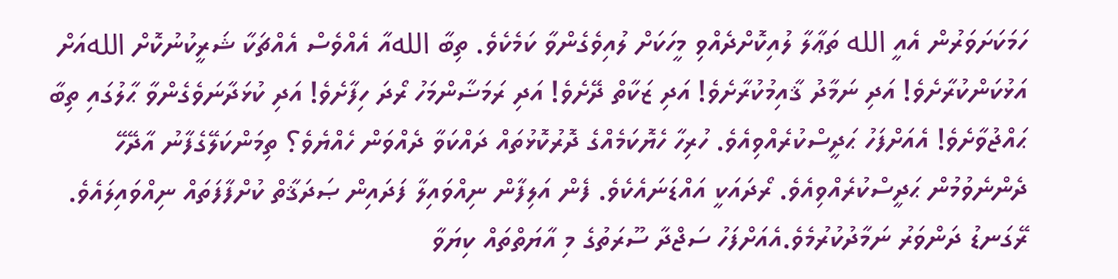ހަމަކަށަވަރުން އެއީ الله ތަޢާލާ ލުއިކޮށްދެއްވި މީހަކަށް ލުއިވެގެންވާ ކަމެކެވެ. ތިބާ اللهއާ އެއްވެސް އެއްޗަކާ ޝަރީކުނުކޮށް اللهއަށް އަޅުކަންކުރާށެވެ! އަދި ނަމާދު ޤާއިމުކުރާށެވެ! އަދި ޒަކާތް ދޭށެވެ! އަދި ރަމަޟާންމަހު ރޯދަ ހިފާށެވެ! އަދި ކުޅަދާނަވެގެންވާ ޙާލުގައި ތިބާ ޙައްޖުވާށެވެ! އެއަށްފަހު ޙަދީސްކުރެއްވިއެވެ. ހުރިހާ ހެޔޮކަމެއްގެ ދޮރުކޮޅުތައް ދައްކަވާ ދެއްވަން ހެއްޔެވެ؟ ތިމަންކަލޭގެފާނު އާދޭހޭ ދެންނެވުމުން ޙަދީސްކުރެއްވިއެވެ. ރޯދައަކީ އައްޑަނައެކެވެ. ފެން އަލިފާން ނިއްވައިލާ ފަދައިން ޞަދަޤާތް ކުށްފާފަތައް ނިއްވައިލައެވެ. ރޭގަނޑު ދަންވަރު ނަމާދުކުރުމެވެ.އެއަށްފަހު ސަޖްދާ ސޫރަތުގެ މި އާޔަތްތައް ކިޔަވާ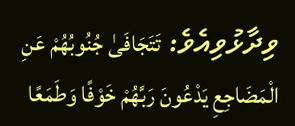ވިދާޅުވިއެވެ: تَتَجَافَىٰ جُنُوبُهُمْ عَنِ الْمَضَاجِعِ يَدْعُونَ رَبَّهُمْ خَوْفًا وَطَمَعًا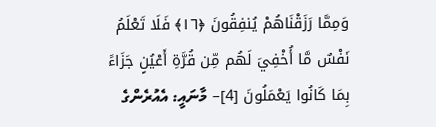وَمِمَّا رَزَقْنَاهُمْ يُنفِقُونَ ﴿١٦﴾ فَلَا تَعْلَمُ نَفْسٌ مَّا أُخْفِيَ لَهُم مِّن قُرَّةِ أَعْيُنٍ جَزَاءً بِمَا كَانُوا يَعْمَلُونَ [4]– މާނައީ: އެއުރެންގެ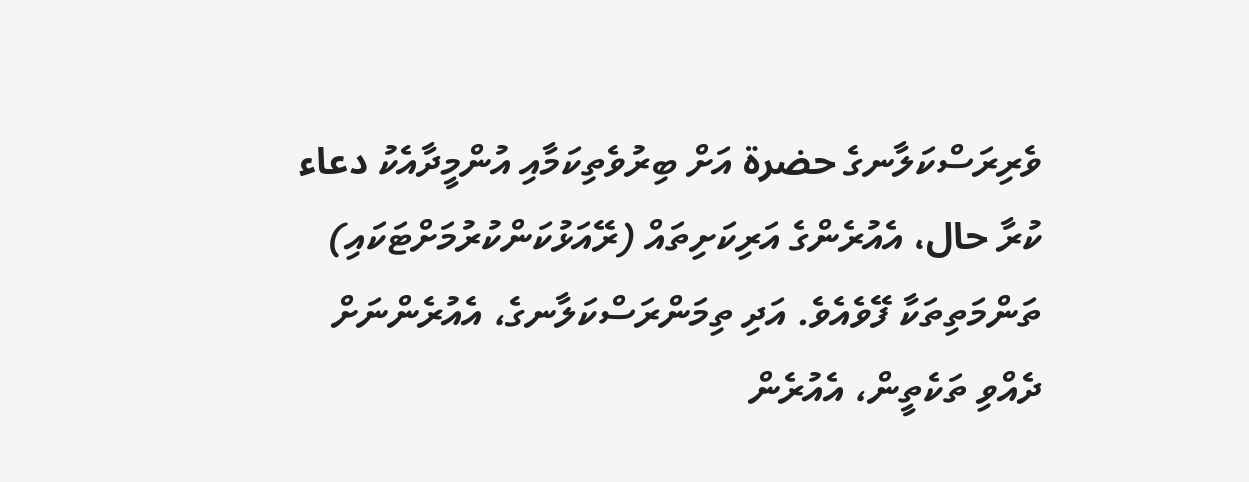ވެރިރަސްކަލާނގެ حضرة އަށް ބިރުވެތިކަމާއި އުންމީދާއެކު دعاء ކުރާ حال، އެއުރެންގެ އަރިކަށިތައް (ރޭއަޅުކަންކުރުމަށްޓަކައި) ތަންމަތިތަކާ ފޭވެއެވެ. އަދި ތިމަންރަސްކަލާނގެ، އެއުރެންނަށް ދެއްވި ތަކެތީން، އެއުރެން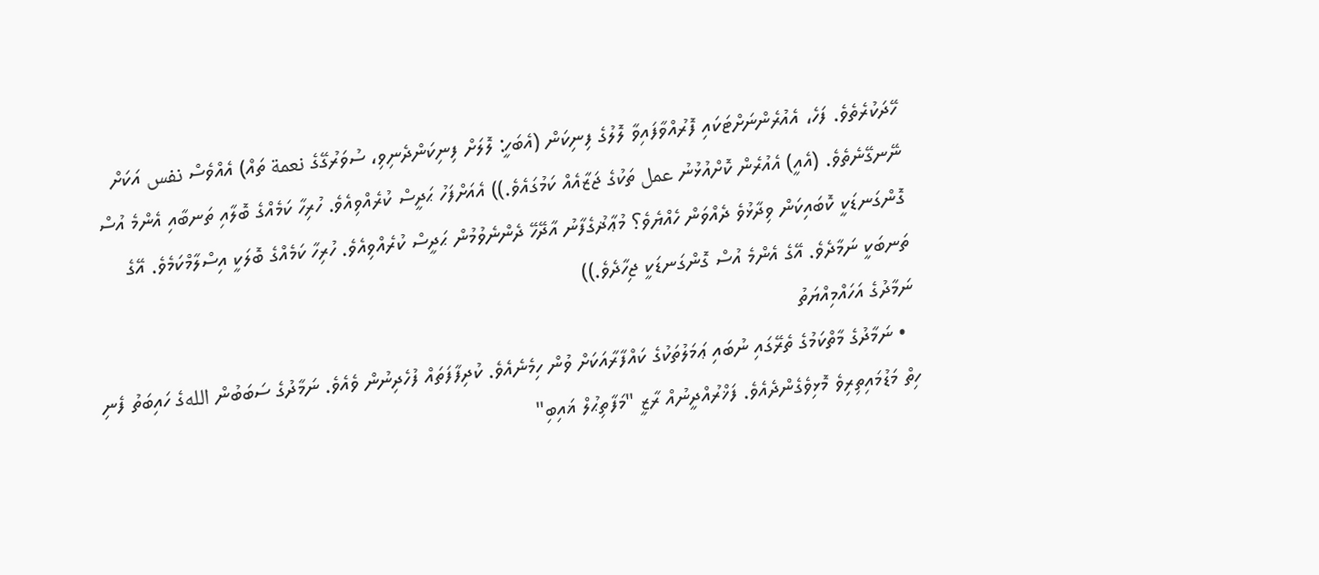ހޭދަކުރެތެވެ. ފަހެ، އެއުރެންނަށްޓަކައި ފޮރުއްވާފައިވާ ލޮލުގެ ފިނިކަން (އެބަހީ: ލޮލަށް ފިނިކަންދެނިވި، ސުވަރުގޭގެ نعمة ތައް) އެއްވެސް نفس އަކަށް ނޭނގޭނެތެވެ. (އެއީ) އެއުރެން ކޮށްއުޅުނު عمل ތަކުގެ ޖަޒާއެއް ކަމުގައެވެ.)) އެއަށްފަހު ޙަދީސް ކުރެއްވިއެވެ. ހުރިހާ ކަމެއްގެ ބޮލާއި ތަނބާއި އެންމެ އުސް ގޮންގަނޑަކީ ކޮބައިކަން ވިދާޅުވެ ދެއްވަން ހެއްޔެވެ؟ މުޢާޛުގެފާނު އާދޭހޭ ދެންނެވުމުން ޙަދީސް ކުރެއްވިއެވެ. ހުރިހާ ކަމެއްގެ ބޮލަކީ އިސްލާމްކަމެވެ. އޭގެ ތަނބަކީ ނަމާދެވެ. އޭގެ އެންމެ އުސް ގޮންގަނޑަކީ ޖިހާދެވެ.))
ނަމާދުގެ އަހައްމިއްޔަތު
  • ނަމާދުގެ މާތްކަމުގެ ތެރޭގައި ނުބައި ޢަމަލުތަކުގެ ކައްފާރާއަކަށް ވުން ހިމެނެއެވެ. ކުދިފާފަތައް ފުހެދިނުން ވެއެވެ. ނަމާދުގެ ސަބަބުން اللهގެ ހައިބަތު ފެނި ހިތް މަޑުމައިތިރިވެ މޮޅިވެގެންދެއެވެ. ފަޚްރުއްދީނުއް ރާޒީ "މަފާތިޙުލް ޣައިބި"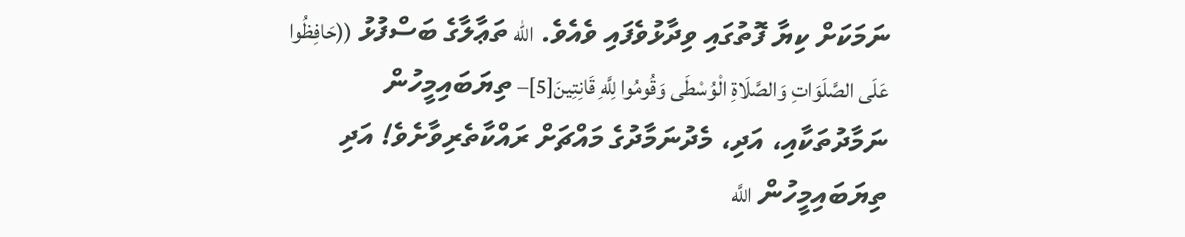ނަމަކަށް ކިޔާ ފޮތުގައި ވިދާޅުވެފައި ވެއެވެ. الله ތަޢާލާގެ ބަސްފުޅު ((حَافِظُوا عَلَى الصَّلَوَاتِ وَالصَّلَاةِ الْوُسْطَى وَقُومُوا لِلَّهِ قَانِتِينَ[5]– ތިޔަބައިމީހުން ނަމާދުތަކާއި، އަދި، މެދުނަމާދުގެ މައްޗަށް ރައްކާތެރިވާށެވެ! އަދި ތިޔަބައިމީހުން اللَّه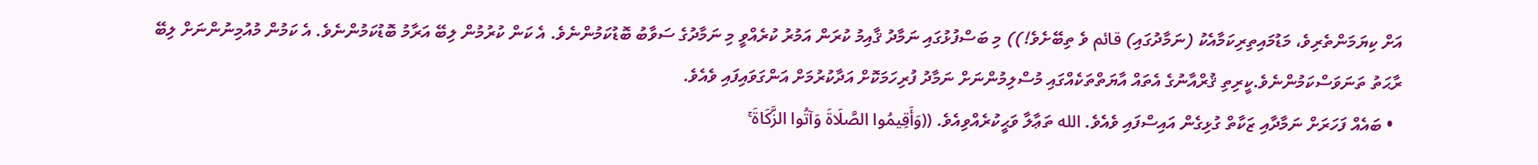އަށް ކިޔަމަންތެރިވެ، މަޑުމައިތިރިކަމާއެކު (ނަމާދުގައި) قائم ވެ ތިބޭށެވެ!)) މި ބަސްފުޅުގައި ނަމާދު ޤާއިމު ކުރަން އަމުރު ކުރެއްވީ މި ނަމާދުގެ ސަވާބު ބޮޑުކަމުންނެވެ. އެ ކަން ކުރުމުން ލިބޭ އަރާމު ބޮޑުކަމުންނެވެ. އެ ކަމުން މުއުމިނުންނަށް ލިބޭ ރާޙަތު ތަނަވަސްކަމުންނެވެ.ކީރިތި ޤުރްއާނުގެ އެތައް އާޔަތްތަކެއްގައި މުސްލިމުންނަށް ނަމާދު ފުރިހަމަކޮށް އަދާކުރުމަށް އަންގަވައިފައި ވެއެވެ.
  • ބައެއް ފަހަރަށް ނަމާދާއި ޒަކާތް ގުޅިގެން އައިސްފައި ވެއެވެ. الله ތަޢާލާ ވަޙީކުރެއްވިއެވެ. ((وَأَقِيمُوا الصَّلَاةَ وَآتُوا الزَّكَاةَ ۚ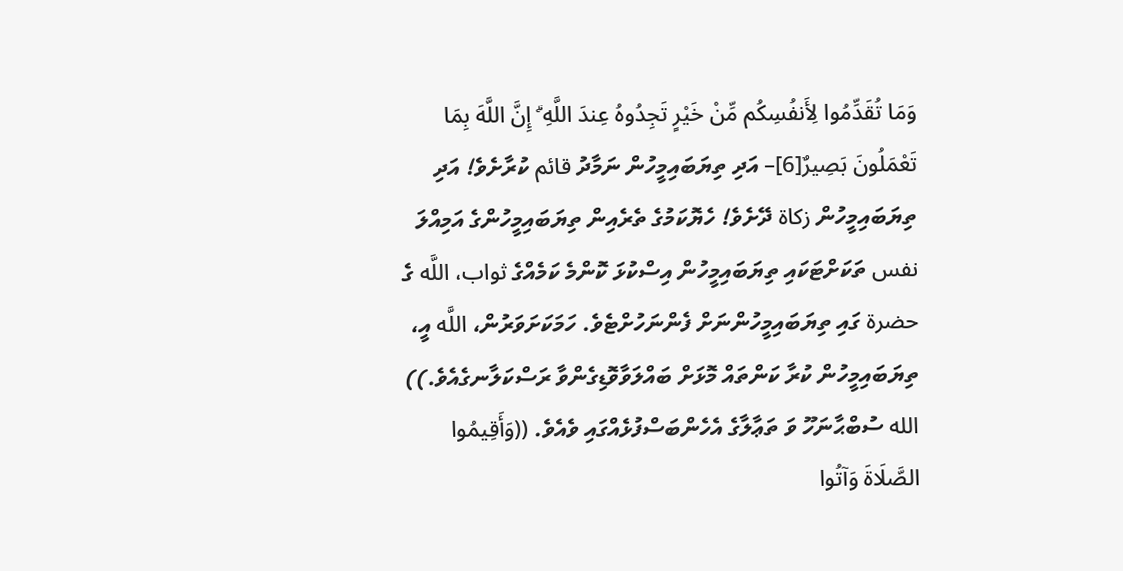وَمَا تُقَدِّمُوا لِأَنفُسِكُم مِّنْ خَيْرٍ تَجِدُوهُ عِندَ اللَّهِ ۗ إِنَّ اللَّهَ بِمَا تَعْمَلُونَ بَصِيرٌ[6]– އަދި ތިޔަބައިމީހުން ނަމާދު قائم ކުރާށެވެ! އަދި ތިޔަބައިމީހުން زكاة ދޭށެވެ! ހެޔޮކަމުގެ ތެރެއިން ތިޔަބައިމީހުންގެ އަމިއްލަ نفس ތަކަށްޓަކައި ތިޔަބައިމީހުން އިސްކުޅަ ކޮންމެ ކަމެއްގެ ثواب، اللَّه ގެ حضرة ގައި ތިޔަބައިމީހުންނަށް ފެންނަހުށްޓެވެ. ހަމަކަށަވަރުން، اللَّه އީ، ތިޔަބައިމީހުން ކުރާ ކަންތައް މޮޅަށް ބައްލަވާވޮޑިގެންވާ ރަސްކަލާނގެއެވެ.)) الله ސުބްޙާނަހޫ ވަ ތަޢާލާގެ އެހެންބަސްފުޅެއްގައި ވެއެވެ. ((وَأَقِيمُوا الصَّلَاةَ وَآتُوا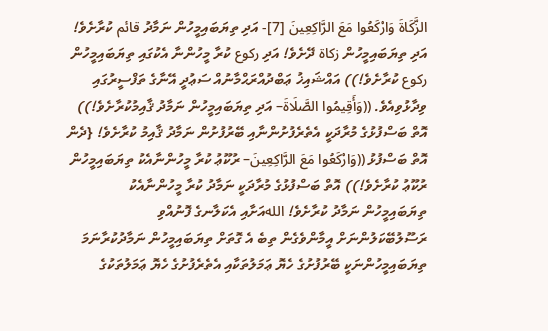الزَّكَاةَ وَارْكَعُوا مَعَ الرَّاكِعِينَ [7]- އަދި ތިޔަބައިމީހުން ނަމާދު قائم ކުރާށެވެ! އަދި ތިޔަބައިމީހުން زكاة ދޭށެވެ! އަދި ركوع ކުރާ މީހުންނާ އެކުގައި ތިޔަބައިމީހުން ركوع ކުރާށެވެ!)) އައްޝައިޚު ޢަބްދުއްރަޙްމާނުއް ސަޢުދީ އޭނާގެ ތަފްސީރުގައި ވިދާޅުވިއެވެ. ((وَأَقِيمُوا الصَّلَاةَ– އަދި ތިޔަބައިމީހުން ނަމާދު ޤާއިމުކުރާށެވެ!)) އޮތް ބަސްފުޅުގެ މުރާދަކީ އެތެރެފުށުންނާއި ބޭރުފުށުން ނަމާދު ޤާއިމު ކުރާށެވެ! {ދެން އޮތް ބަސްފުޅު ((وَارْكَعُوا مَعَ الرَّاكِعِينَ– ރުކޫޢު ކުރާ މީހުންނާއެކު ތިޔަބައިމީހުން ރުކޫޢު ކުރާށެވެ!)) އޮތް ބަސްފުޅުގެ މުރާދަކީ ނަމާދު ކުރާ މީހުންނާއެކު ތިޔަބައިމީހުން ނަމާދު ކުރާށެވެ! اللهއަށާއި އެކަލާނގެ ފޮނުއްވި ރަސޫލުބޭކަލުންނަށް އީމާންވެގެން ތިބެ އެ ގޮތަށް ތިޔަބައިމީހުން ނަމާދުކުރާނަމަ ތިޔަބައިމީހުންނަކީ ބޭރުފުށުގެ ހެޔޮ ޢަމަލުތަކާއި އެތެރެފުށުގެ ހެޔޮ ޢަމަލުތަކުގެ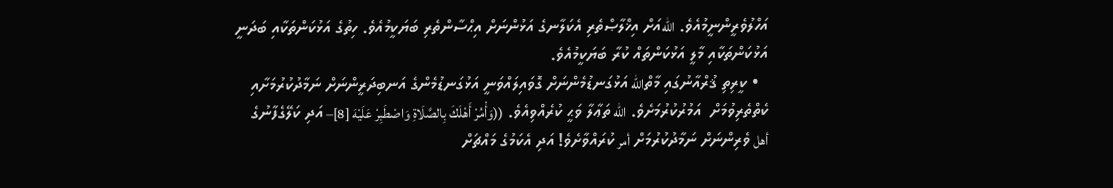އަހްލުވެރީންނީމުއެވެ. اللهއަށް އިޚްލާޞްތެރި އެކަލާނގެ އަޅުންނަށް އިޙްސާންތެރި ބަޔަކީމުއެވެ. ހިތުގެ އަޅުކަންތަކާއި ބަދަނީ އަޅުކަންތަކާއި މާލީ އަޅުކަންތައް ކުރާ ބަޔަކީމުއެވެ.
  • ކީރިތި ޤުރްއާނުގައި މާތްالله އަޅުގަނޑުމެންނަށް ގޮވައިލައްވަނީ އަޅުގަނޑުމެންގެ އަނބިދަރީންނަށް ނަމާދުކުރުމަށާއި ކެތްތެރިވުމަށް  އަމުރުކުރުމަށެވެ. الله ތަޢާލާ ވަޙީ ކުރެއްވިއެވެ. ((وَأْمُرْ أَهْلَكَ بِالصَّلَاةِ وَاصْطَبِرْ عَلَيْهَ [8]– އަދި ކަލޭގެފާނުގެ أهل ވެރިންނަށް ނަމާދުކުރުމަށް أمر ކުރައްވާށެވެ! އަދި އެކަމުގެ މައްޗަށް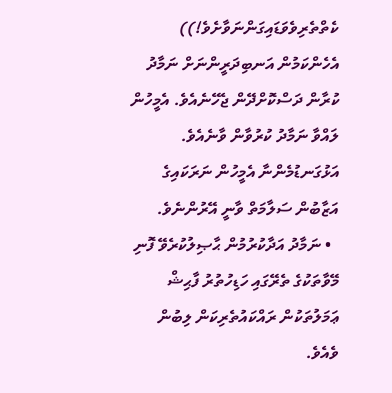ކެތްތެރިވެވަޑައިގަންނަވާށެވެ!)) އެހެންކަމުން އަނބިދަރީންނަށް ނަމާދު ކުރާން ދަސްކޮށްދޭން ޖެހޭނެއެވެ. އެމީހުން ލައްވާ ނަމާދު ކުރުވާން ވާނެއެވެ. އަޅުގަނޑުމެންނާ އެމީހުން ނަރަކައިގެ އަޒާބުން ސަލާމަތް ވާނީ އޭރުންނެވެ.
  • ނަމާދު އަދާކުރުމުން ޙާޞިލުކުރެވޭ ފޮނި މޭވާތަކުގެ ތެރޭގައި ހަޑިހުތުރު ފާޙިޝް ޢަމަލުތަކުން ރައްކައުތެރިކަން ލިބުން ވެއެވެ.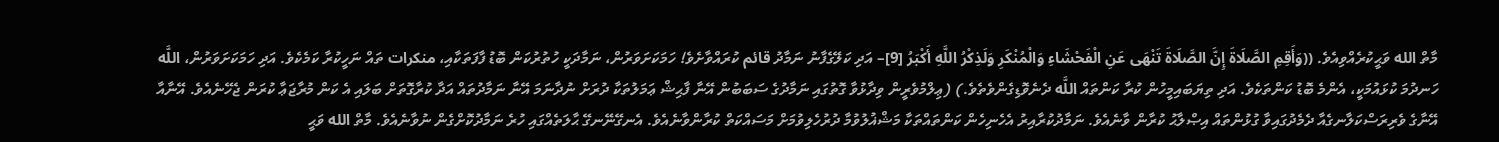މާތް الله ވަޙީކުރެއްވިއެވެ. ((وَأَقِمِ الصَّلَاةَ إِنَّ الصَّلَاةَ تَنْهَى عَنِ الْفَحْشَاءِ وَالْمُنْكَرِ وَلَذِكْرُ اللَّهِ أَكْبَرُ [9]– އަދި ކަލޭގެފާނު ނަމާދު قائم ކުރައްވާށެވެ! ހަމަކަށަވަރުން، ނަމާދަކީ ހުތުރުކަން ބޮޑު ފާފަތަކާއި، منكرات ތައް ނަހީކުރާ ކަމެކެވެ. އަދި ހަމަކަށަވަރުން، اللَّه ހަނދުމަ ކުޅައުމަކީ، އެންމެ ބޮޑު ކަންތަކެވެ. އަދި ތިޔަބައިމީހުން ކުރާ ކަންތައް اللَّه ދެނެވޮޑިގެންވެތެވެ.) (ޢިލްމުވެރީން ވިދާޅުވާ ގޮތުގައި ނަމާދުގެ ސަބަބުން އޭނާ ފާޙިޝް ޢަމަލުތަކާ ދުރަށް ނުދާނަމަ އޭނާ ނަމާދުތައް އަދާ ކުރާގޮތަށް ބަލައި އެ ކަން މުރާޖަޢާ ކުރަން ޖެހޭނެއެވެ. އޭނާއާ އޭނާގެ ވެރިރަސްކަލާނގެއާ ދެމެދުގައިވާ ގުޅުންތައް އިޞްލާޙު ކުރާން ވާނެއެވެ. ނަމާދުކުރާއިރު އެހެނިހެން ކަންތައްތަކާ މަޝްޣުލުވުމާ ދުރުހެލިވުމަށް މަސައްކަތް ކުރާންވާނެއެވެ. އެނގޭނޭނގޭ ޙާލަތެއްގައި ހުރެ ނަމާދުކޮށްގެން ނުވާނެއެވެ. މާތް الله ވަޙީ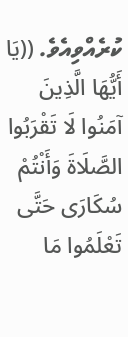ކުރެއްވިއެވެ. ((يَا أَيُّهَا الَّذِينَ آمَنُوا لَا تَقْرَبُوا الصَّلَاةَ وَأَنْتُمْ سُكَارَى حَتَّى تَعْلَمُوا مَا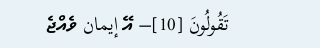تَقُولُونَ [10]– އޭ إيمان ވެއްޖެ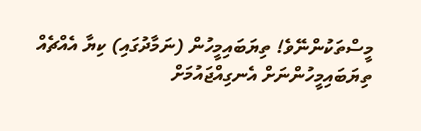މީސްތަކުންނޭވެ! ތިޔަބައިމީހުން (ނަމާދުގައި) ކިޔާ އެއްޗެއް ތިޔަބައިމީހުންނަށް އެނގިއްޖައުމަށް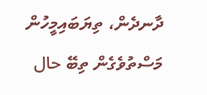ދާނދެން، ތިޔަބައިމީހުން މަސްތުވެގެން ތިބޭ حال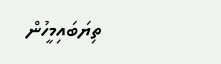ތިޔަބައިމީހުން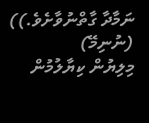ނަމާދާ ގާތްނުވާށެވެ.))
(ނުނިމޭ)
މިލިޔުން ކިޔާލުމުން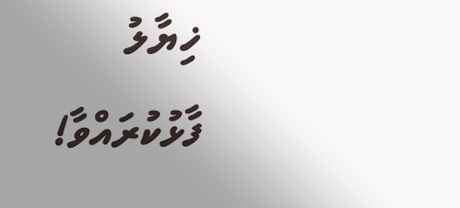ޚިޔާލު ފާޅުކުރައްވާ!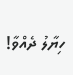ހިޔާލު ދެއްވާ!